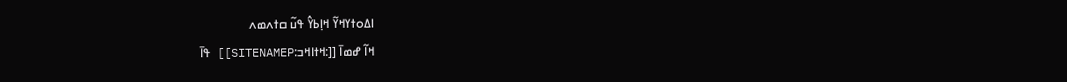ߊߡߋߙߌߞߌ߬ ߞߊ߲ߕߌ߮ ߟߎ߬ ߛߙߍߘߍ
ߞߊ߬ ߝߘߊ߫ [[:ߞߙߊߞߏ:SITENAMEP]] ߟߊ߫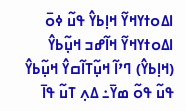ߊߡߋߙߌߞߌ߬ ߞߊ߲ߕߌ߮ ߟߎ߬ ߦߋ߫ ߊߡߋߙߌߞߌ߬ ߞߊ߬ߝߏ ߞߎ߲߬ߕߌ߮ (ߞߊ߲ߕߌ߮) ߣߴߊ߬ ߞߎ߲߬ߠߊ߬ߛߌ߮ ߞߎ߲߬ߕߌ߮ ߟߎ߬ ߟߋ߬ ߘߌ߫߸ ߡߍ߲ ߠߎ߬ ߟߊ߫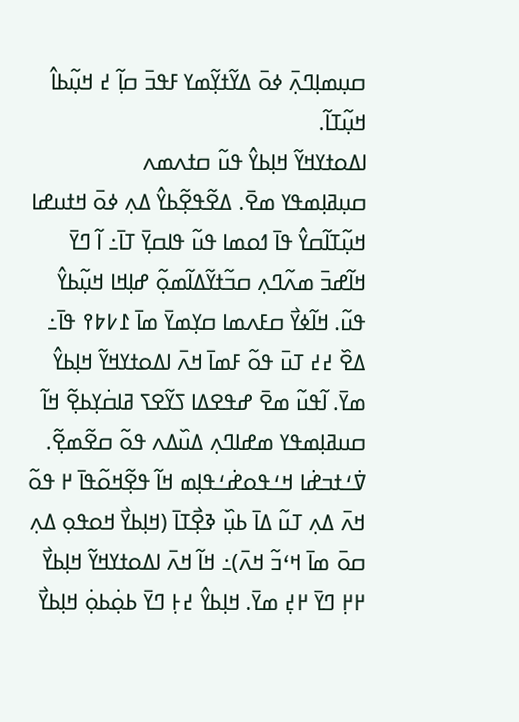ߛߎ߲ߘߊ߲ߣߍ߲߫ ߦߋ߫ ߡߌ߬ߙߌ߲߬ߘߌ ߓߟߏ߫ ߛߊ߲߬ ߄ ߞߎ߲߬ߕߊ߮ ߞߎ߲߬ߠߊ߬.
ߊߡߋߙߌߞߌ߬ ߞߊ߲ߕߌ߮ ߟߎ߬ ߛߙߍߘߍ
ߛߎ߲ߥߊ߲ߘߟߌ ߘߐ߫. ߡߐ߬ߟߐ߲߬ߕߌ߮ ߡߍ߲ ߦߋ߫ ߞߙߎߝߊ ߞߎ߲߬ߠߊ߬ߛߌ߮ ߟߊ߫ ߗߋߘߊ ߟߎ߬ ߟߊߛߌ߲߫ ߠߊ߫߸ ߊ߬ ߣߌ߫ ߞߊ߬ߝߏ߫ ߘߍ߬ߣߍ߲ ߛߏ߬ߙߌ߬ߡߊ߬ߘߋ߲߬ ߝߊ߲ߞߊ ߞߎ߲߬ߕߌ߮ ߟߎ߬. ߞߊ߬ߦߌ߯ ߛߓߍߘߊ ߛߌ߲ߘߌ߫ ߘߊ߫ ߁߇߈߉ ߟߊ߫߸ ߡߐ߰ ߄߄ ߠߎ߫ ߟߋ߬ ߓߘߊ߫ ߞߍ߫ ߊߡߋߙߌߞߌ߬ ߞߊ߲ߕߌ߮ ߘߌ߫. ߊ߬ߟߎ߬ ߘߐ߫ ߝߟߐߡߊ ߖߌ߬ߐߖ ߥߊߛ߭ߌ߲ߕߐ߲߬ ߞߊ߬ ߛߎߥߊ߲ߘߟߌ ߘߝߊߣߍ߲ ߡߎ߰ߡߍ ߟߋ߬ ߛߐ߬ߘߐ߲߬. ߜ߭ߑߙߏߝ߭ߊ ߞߑߟߋߝ߭ߑߟߊ߲ߘ ߞߊ߬ ߟߐ߲߬ߞߋ߬ߟߊ߫ ߂ ߟߋ߬ ߞߍ߫ ߡߍ߲ ߠߎ߬ ߡߊ߫ ߕߎ߲߰ ߢߐ߲߯ߠߊ߫ (ߞߊ߲ߕߌ߯ ߞߋߟߋ߲ ߡߍ߲ ߛߋ߫ ߘߊ߫ ߞߵߏ߬ ߞߍ߫)߸ ߞߊ߬ ߞߍ߫ ߊߡߋߙߌߞߌ߬ ߞߊ߲ߕߌ߯ ߂߂߲ ߣߌ߫ ߂߄߲ ߘߌ߫. ߞߊ߲ߕߌ߮ ߄߅߲ ߣߌ߫ ߕߋ߲߭ߕߋ߲߭ ߞߊ߲ߕߌ߯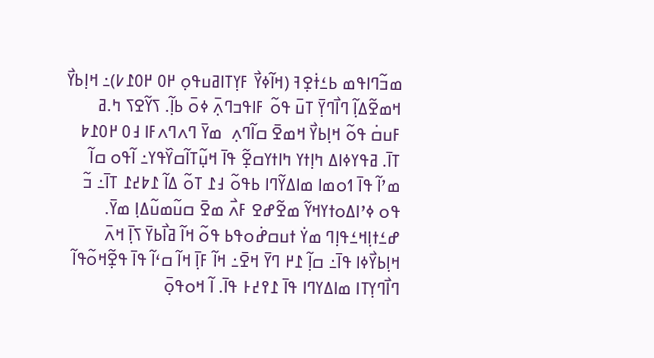ߘߏ߬ߣߊߟߘ ߕߑߙ߭ߐ߲ߔ (ߞߊ߬ߦߌ߯ ߓߌ߲ߠߊߥߎߟߋ߲ ߂߀ ߂߀߁߇)߸ ߞߊ߲ߕߌ߯ ߞߘߐ߬ߡߊ߲߬ ߣߊ߯ߣߌ߲߫ ߠߎ߫ ߟߋ߬ ߓߊߟߏߣߍ߲߫ ߦߋ߫ ߕߊ߲߬. ߖߌ߬ߐߖ ߤ.ߥ ߓߎߛ߭ ߟߋ߬ ߞߊ߲ߕߌ߯ ߞߘߐ߫ ߛߊ߬ߣߍ߲  ߘߌ߫ ߣߍߣߍߓߊ ߃߀ ߂߀߁߈ ߠߊ߫. ߥߟߌߦߊߡ ߤߊ߲ߙߌ ߤߊߙߌߛߐ߲߬ ߟߊ߫ ߞߎ߲߬ߠߊ߬ߛߌ߰ߟߌ߸ ߊ߬ߟߋ ߛߊ߬ ߘߴߊ߬ ߟߊ߫ ߗߋߘߊ ߘߊߡߌ߬ߣߊ ߕߟߋ߬ ߃߁ ߠߋ߬ ߡߊ߬ ߁߈߄߁ ߠߊ߫߸ ߏ߬ ߟߋ ߦߴߊߡߋߙߌߞߌ߬ ߘߐ߬ߝߐ ߓߍ߯ ߘߐ߫ ߛߎ߬ߘߎ߬ߡߊ߲ ߘߌ߫. ߝߑߙߊ߲ߞߑߟߊ߲ߣ ߘߌ߭ ߙߎߛߝ߭ߋߟߕ ߟߋ߬ ߞߊ߬ ߥߊ߯ߕߌ߫ ߖߊ߲߫ ߞߍ߫ ߞߊ߲ߕߌ߯ߦߊ ߟߊ߫߸ ߛߊ߲߬ ߁߂ ߣߌ߫ ߞߐ߫߸ ߞߊ߬ ߓߊ߲߫ ߞߊ߬ ߛߵߊ߬ ߟߊ߫ ߟߐ߲߬ߞߋ߬ߟߊ߬ ߣߊ߯ߣߌ߲ߠߊ ߘߊߡߌߣߊ ߟߊ߫ ߁߉߄߅ ߟߊ߫. ߊ߬ ߞߋߟߋ߲߫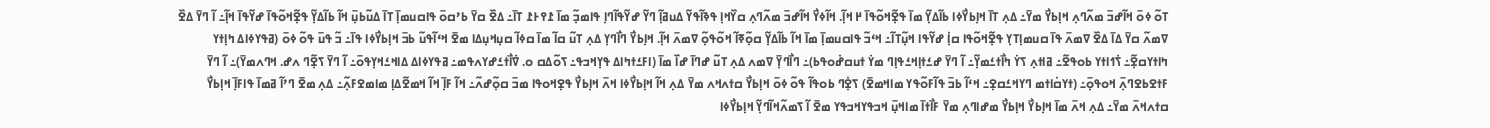ߠߋ߬ ߦߋ߫ ߞߊ߬ߝߏ߫ ߘߍ߬ߣߍ߲ ߞߊ߲ߕߌ߯ ߘߌ߫߸ ߡߍ߲ ߠߊ߫ ߞߊ߲ߕߌ߯ߦߊ ߕߊ߬ߡߌ߲߬ ߘߊ߫ ߟߐ߲߬ߞߋ߬ߟߊ߫ ߂ ߞߊ߲߬. ߞߊ߬ߦߌ߯ ߞߊ߬ߝߏ߫ ߘߍ߬ߣߍ߲ ߛߌ߰ߞߊ߲ ߟߢߊ߬ߟߌ߬ ߡߎߥߊ߲߬ ߣߌ߬ ߝߌ߬ߟߊ߬ߣߊ߲ ߟߊߘߏ߲߬ ߘߊ߫ ߁߉߅߁ ߠߊ߫߸ ߡߐ߰ ߛߌ߫ ߕߴߛߋ߫ ߟߊߛߎߘߊ߲߫ ߠߊ߫ ߡߎ߬ߕߎ߲߫ ߞߊ߬ ߕߊ߬ߡߌ߲߬ ߟߐ߲߬ߞߋ߬ߟߊ߫ ߝߌ߬ߟߊ߫ ߞߊ߲߬߸ ߊ߬ ߣߌ߫ ߡߐ߰ ߜߘߍ߬ ߛߌ߫ ߡߊ߫ ߡߐ߰ ߜߘߍ߫ ߟߊ߫ ߛߎߘߊ߲ߠߌ߲ ߟߐ߲߬ߞߋ߬ߟߊ ߛߊ߲߭ ߝߌ߬ߟߊ ߞߎ߲߬ߠߊ߬߸ ߞߵߏ߬ ߟߊߛߎߘߊ߲߫ ߘߊ߫ ߞߊ߬ ߕߊ߬ߡߌ߲߬ ߛߋ߲߬ߧߊ߬ ߞߋ߬ߟߋ߲߬ ߜߘߍ߫ ߞߊ߲߬. ߞߊ߲ߕߌ߯ ߣߊ߯ߣߌ߲ ߡߍ߲ ߠߎ߬ ߛߊ߬ ߘߊ߫ ߛߦߊ߬ ߛߎ߲ߞߎ߲ߡߊ ߘߐ߫ ߞߵߊ߬ߟߎ߬ ߕߏ߫ ߞߊ߲ߕߌ߯ߦߊ ߟߊ߫߸ ߏ߬ ߟߎ߫ ߟߋ߬ ߦߋ߫ (ߥߟߌߦߊߡ ߤߊ߲ߙߌ ߤߊߙߌߛߐ߲߬߸ ߖ߭ߗߊߙߌ ߕߋߟߐ߬߸ ߥߊߙߍ߲ ߖߌ߭ ߤߊ߯ߙߑߘߌ߲߬߸ ߊ߬ ߣߌ߫ ߝߑߙߊ߲ߞߑߟߊ߲ߣ ߘߌ߭ ߙߎߛߝ߭ߋߟߕ)߸ ߣߊ߯ߣߌ߲߫ ߜߘߍ ߡߍ߲ ߠߎ߬ ߝߣߊ߫ ߝߊ߰ ߘߊ߫ (ߊߓߑߙߤߊߡ ߟߌ߲ߞߏߟ߸ ߖߋ߬ߡߛ ߋ. ߜ߭ߊ߯ߙߑߝߌߍߟߘ߸ ߥߟߌߦߊߡ ߡߊߞߑߞߌ߲ߟߋ߫߸ ߊ߬ ߣߌ߫ ߖߐ߲߬ߣ ߍߝ. ߞߣߍߘߌ߫)߸ ߊ߬ ߣߌ߫ ߓߙߐߕߐߣߍ߲߫ ߞߋߟߋ߲߫߸ (ߙߌߛ߭ߊߙߘ ߣߌߞߑߛߐ߲߸ ߞߵߊ߬ ߕߏ߫ ߟߊ߬ߓߋ߬ߟߌ ߘߊߞߘߐ߫) ߖߐ߲߭ߣ ߕߋߟߊ߬ ߟߋ߬ ߦߋ߫ ߞߊ߲ߕߌ߯ ߛߙߍߞߍ ߘߌ߫ ߡߍ߲ ߞߊ߬ ߞߊ߲ߕߌ߯ߦߊ ߞߍ߫ ߞߊ߲ߕߌ߯ ߟߐ߲ߞߋߟߊ ߘߏ߫ ߛߋ߲߬ߝߍ߬߸ ߞߊ߬ ߓߊ߲߫ ߞߊ߬ ߞߘߐ߬ߡߊ߲ ߘߊߘߐߓߍ߲߬߸ ߡߍ߲ ߘߐ߫ ߣߴߊ߬ ߥߘߊ߫ ߟߊߓߊ߲߫ ߞߊ߲ߕߌ߯ ߛߙߍߞߍ߫ ߘߌ߫߸ ߡߍ߲ ߞߍ߫ ߘߊ߫ ߞߊ߲ߕߌ߯ ߞߊ߲ߕߌ߯ ߘߝߊߣߍ߲ ߘߌ߫ ߓߊ߯ߙߊ߫ ߘߊߞߎ߲߫ ߞߏߟߌߞߏߟߌ ߘߐ߫ ߊ߬ ߖߘߍ߬ߞߊ߬ߣߌ߲߬ ߞߊ߲ߕߌ߯ߦߊ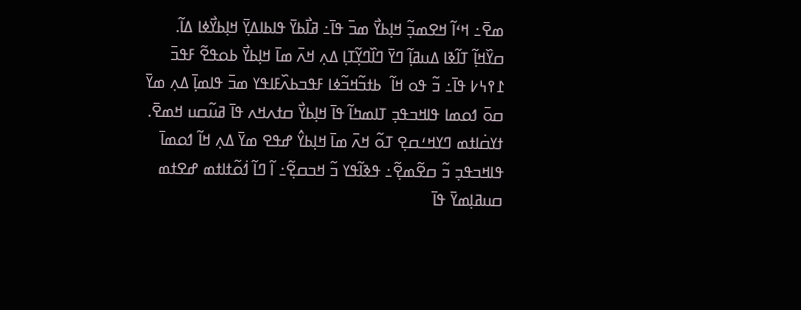ߘߐ߫߸ ߞߵߊ߬ ߞߐߘߏ߲߬ ߞߊ߲ߕߌ߯ ߘߏ߫ ߟߊ߫߸ ߥߊ߯ߕߌ߫ ߟߊߕߊߡߌ߲߫ ߞߊ߲ߕߌ߯ߦߊ ߡߊ߬. ߛߌ߰ߞߊ߲߬ ߠߊ߬ߢߊ ߡߎߥߊ߲߬ ߣߌ߫ ߣߊ߰ߣߌ߲߬ߠߊ߲ ߡߍ߲ ߞߍ߫ ߘߊ߫ ߞߊ߲ߕߌ߯ ߕߋߟߐ߬ ߓߟߏ߫ ߁߉߆߇ ߟߊ߫߸ ߏ߬ ߟߋ ߞߊ߬  ߕߙߏ߬ߞߏ߬ߦߊ ߓߟߏߕߍ߰ߓߊߟߌ ߘߏ߫ ߟߊߘߊ߲߫ ߡߍ߲ ߘߌ߫ ߛߋ߫ ߗߋߘߊ ߟߊߞߏߟߏ߲ ߠߊߘߤߊ߬ ߟߊ߫ ߞߊ߲ߕߌ߯ ߛߙߍߞߍ ߟߊ߫ ߥߎ߬ߛߎ ߞߘߐ߫. ߙߌߛ߭ߊߙߘ ߣߌߞߑߛߐ߲ ߠߋ߬ ߞߍ߫ ߘߊ߫ ߞߊ߲ߕߌ߮ ߝߟߐ ߘߌ߫ ߡߍ߲ ߞߊ߬ ߗߋߘߊ߫ ߟߊߞߏߟߏ߲ ߏ߬ ߛߐ߬ߘߐ߲߬߸ ߟߢߊ߬ߟߌ ߏ߬ ߞߏߛߐ߲߬߸ ߊ߬ ߣߊ߬ ߗ߭ߋ߬ߙߊߙߘ ߝߐߙߘ ߛߎߥߊ߲ߘߌ߫ ߟߊ߫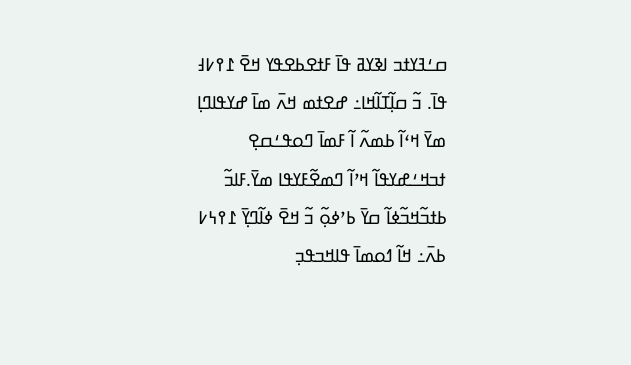ߛߑߔߌߙߏ ߊߢߌߥ ߟߊ߫ ߓߙߐߕߐߟߌ ߞߐ߫ ߁߉߇߃ ߟߊ߫. ߏ߬ ߛߊ߲߬ߠߊ߬ߞߊ߸ ߝߐߙߘ ߞߍ߫ ߘߊ߫ ߝߌߟߊߣߊ߲ ߘߌ߫ ߞߵߊ߬ ߕߘߍ߬ ߊ߬ ߓߘߊ߫ ߣߋߟߑߛߐ߲ ߙߏߞߑߝߌߟߊ߬ ߞߴߊ߬ ߣߘߐ߬ߓߌߟߊ ߘߌ߫.ߓߊߏ߬ ߕߙߏ߬ߞߏ߬ߦߊ߬ ߛߌ߫ ߕߴߦߋ߲߬ ߏ߬ ߞߐ߫ ߦߊ߬ߣߌ߲߫ ߁߉߆߇ ߕߍ߫߸ ߞߊ߬ ߗߋߘߊ߫ ߟߊߞߏߟߏ߲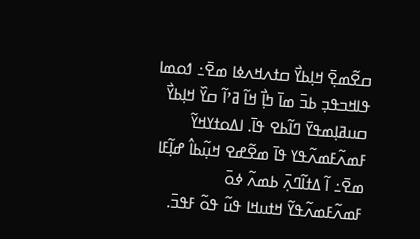ߛߐ߬ߘߐ߲߫ ߞߊ߲ߕߌ߯ ߛߙߍߞߍߦߊ ߘߐ߫߸ ߗߋߘߊ ߟߊߞߏߟߏ߲ ߕߏ߫ ߘߊ߫ ߤߊ߲߯ ߞߊ߬ ߥߴߊ߬ ߛߌ߰ ߞߊ߲ߕߌ߯ ߛߎߥߊ߲ߘߟߌ߫ ߣߊ߬ߕߐ ߟߊ߫. ߊߡߋߙߌߞߌ߬ ߓߘߍ߬ߓߘߍ߬ߟߌ ߟߊ߫ ߘߐ߬ߝߐ ߞߎ߲߬ߕߊ߮ ߝߊ߲߬ߓߊ ߘߐ߫߸ ߊ߬ ߡߙߊ߬ߣߍ߲߫ ߕߘߍ߬ ߦߋ߫ ߓߘߍ߬ߓߘߍ߬ߟߌ߬ ߞߙߎߞߊ ߟߎ߬ ߟߋ߬ ߓߟߏ߫.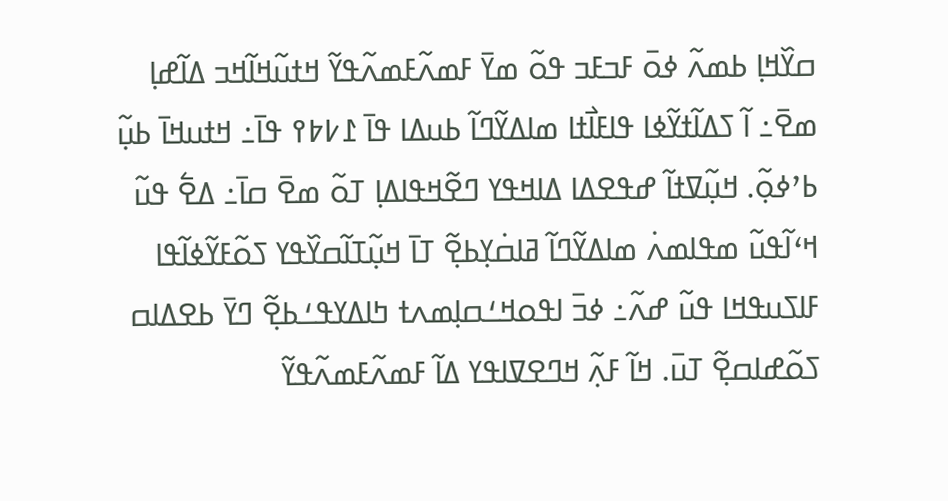ߛߌ߰ߞߊ߲ ߕߘߍ߬ ߦߋ߫ ߓߏߓߏ ߟߋ߬ ߘߌ߫ ߓߘߍ߬ߓߘߍ߬ߟߌ߬ ߞߙߎ߬ߞߊ߬ߞߏ ߡߊ߬ߝߊ߲ ߘߐ߫߸ ߊ߬ ߖߡߊ߬ߙߌ߬ߦߊ ߟߊߓߊ߯ߙߊ ߘߊߡߌ߬ߣߊ߬ ߕߎߡߊ ߟߊ߫ ߁߇߈߉ ߟߊ߫߸ ߞߙߎߞߊ߫ ߕߎ߲߬ ߕߴߦߋ߲߬. ߞߎ߲߬ߜߙߊ߬ ߝߟߐߡߊ ߡߊߞߟߌ ߣߐ߬ߞߟߊߡߊ߲ ߠߋ߬ ߘߐ߫ ߛߊ߫߸ ߡߐ߱ ߟߎ߬ ߞߵߊ߬ߟߎ߬ ߘߟߊߘߍ߭ ߘߊߡߌ߬ߣߊ߬ ߥߊߛ߭ߌ߲ߕߐ߲߬ ߠߊ߫ ߞߎ߲߬ߠߊ߬ߛߌ߰ߟߌ ߖߋ߬ߓߌ߬ߦߊ߬ߟߊ ߓߊߖߎߟߞߊ ߟߎ߬ ߝߍ߬߸ ߦߏ߫ ߊߟߋߞߑߛߊ߲ߘߍߙ ߤߊߡߌߟߑߕߐ߲߬ ߣߌ߫ ߕߐߡߊߛ ߖߋ߬ߝߊߛߐ߲߬ ߠߎ߫. ߞߊ߬ ߓߍ߲߬ ߞߣߐߜߊߟߌ ߡߊ߬ ߓߘߍ߬ߓߘߍ߬ߟߌ߬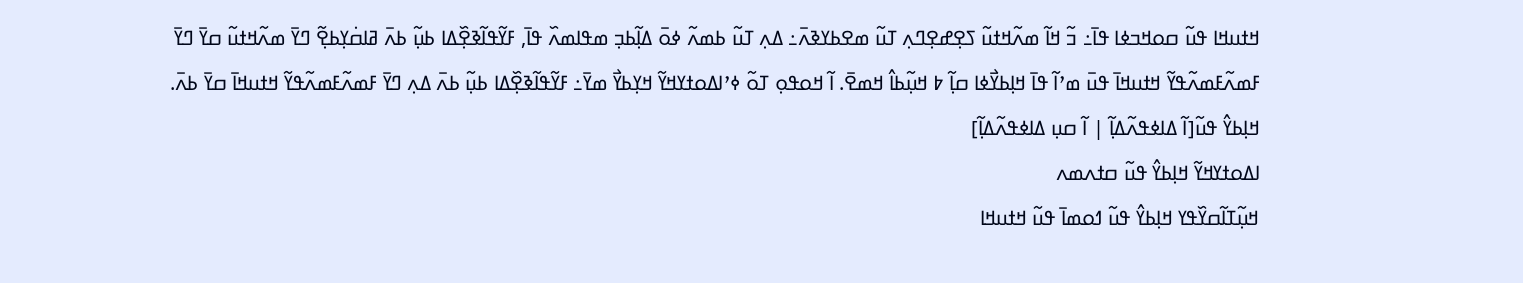ߞߙߎߞߊ ߟߎ߬ ߛߋߞߏߦߊ ߟߊ߫߸ ߏ߬ ߞߊ߬ ߘߍ߬ߞߙߎ߬ ߖߐ߲ߝߐ߲ߣߍ߲ ߠߎ߬ ߘߐߕߌߢߍ߫߸ ߡߍ߲ ߠߎ߬ ߕߘߍ߬ ߦߋ߫ ߡߊ߲߬ߕߏ߲ ߘߟߊߘߍ߰ ߟߊ߫, ߓߌ߬ߟߊ߬ߢߐ߲߰ߡߊ ߕߎ߲߬ ߕߍ߫ ߥߊߛ߭ߌ߲ߕߐ߲߬ ߣߌ߫ ߘߍ߬ߞߙߎ߬ ߛߌ߫ ߣߌ߫ ߓߘߍ߬ߓߘߍ߬ߟߌ߬ ߞߙߎߞߊ߫ ߟߎ߫ ߘߴߊ߬ ߟߊ߫ ߞߊ߲ߕߌ߯ߦߊ ߛߊ߲߬ ߈ ߞߎ߲߬ߕߊ߮ ߞߘߐ߫. ߊ߬ ߞߋߟߋ߲ ߠߋ߬ ߦߴߊߡߋߙߌߞߌ߬ ߞߌ߲ߕߌ߯ ߘߌ߫߸ ߓߌ߬ߟߊ߬ߢߐ߲߰ߡߊ ߕߎ߲߬ ߕߍ߫ ߡߍ߲ ߣߌ߫ ߓߘߍ߬ߓߘߍ߬ߟߌ߬ ߞߙߎߞߊ߫ ߛߌ߫ ߕߍ߫.
ߞߊ߲ߕߌ߮ ߟߎ߬[ߊ߬ ߡߊߦߟߍ߬ߡߊ߲߬ | ߊ߬ ߛߎ߲ ߡߊߦߟߍ߬ߡߊ߲߬]
ߊߡߋߙߌߞߌ߬ ߞߊ߲ߕߌ߮ ߟߎ߬ ߛߙߍߘߍ
ߞߎ߲߬ߠߊ߬ߛߌ߰ߟߌ ߞߊ߲ߕߌ߮ ߟߎ߬ ߗߋߘߊ߫ ߟߎ߬ ߞߙߎߞߊ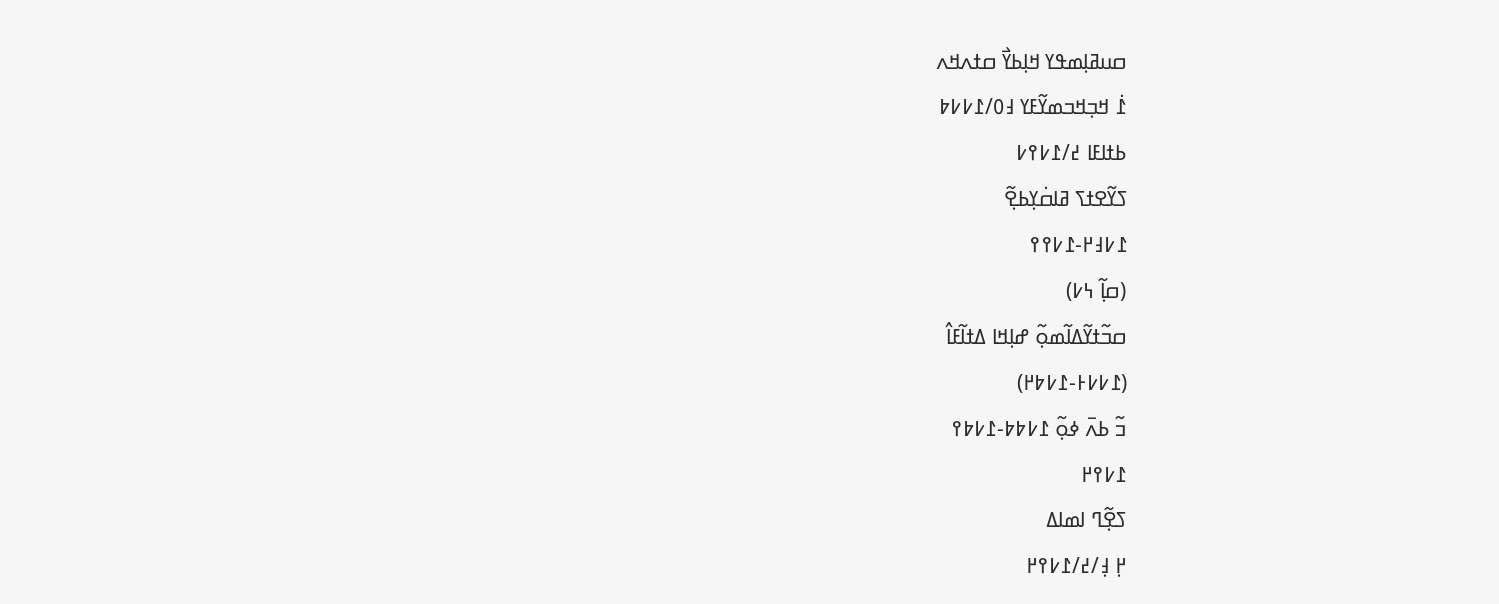ߛߎߥߊ߲ߘߟߌ ߞߊ߲ߕߌ߯ ߛߙߍߞߍ
߁߭ ߞߏ߲ߞߏߘߌ߬ߓߌ ߃߀/߁߇߇߈
ߕߙߊߓߊ ߄/߁߇߉߇
ߖߌ߬ߐߙߖ ߥߊߛ߭ߌ߲ߕߐ߲߬
߁߇߃߂-߁߇߉߉
(ߛߊ߲߬ ߆߇)
ߛߏ߬ߙߌ߬ߡߊ߬ߘߋ߲߬ ߝߊ߲ߞߊ ߡߙߊ߬ߓߊ߮
(߁߇߇߅-߁߇߈߂)
ߏ߬ ߕߍ߫ ߦߋ߲߬ ߁߇߈߈-߁߇߈߉
߁߇߉߂
ߖߐ߲߬ߣ ߊߘߊߡ
߂߲ ߃߲/߄/߁߇߉߂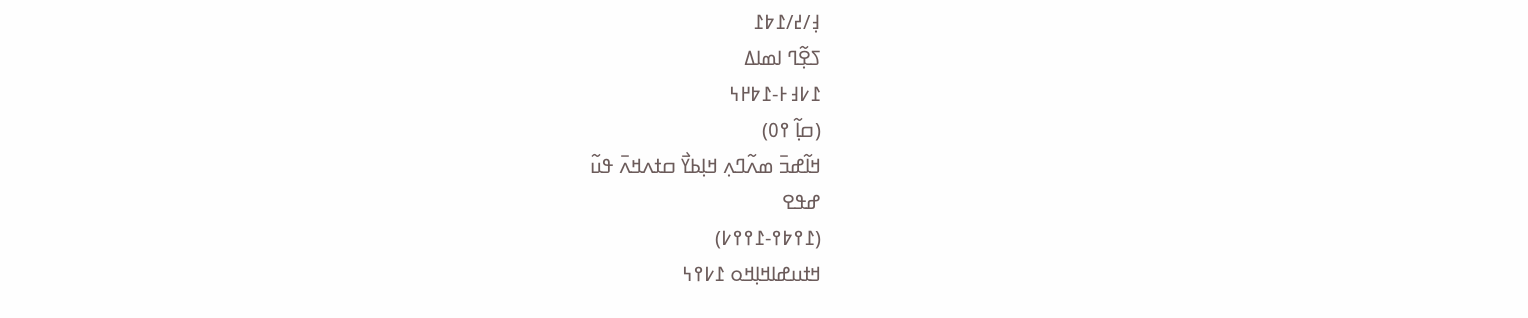߃߲/߄/߁߈߁
ߖߐ߲߬ߣ ߊߘߊߡ
߁߇߃߅-߁߈߂߆
(ߛߊ߲߬ ߉߀)
ߞߊ߬ߝߏ߫ ߘߍ߬ߣߍ߲ ߞߊ߲ߕߌ߯ ߛߙߍߞߍ߫ ߟߎ߬
ߝߟߐ
(߁߉߈߉-߁߉߉߇)
ߞߙߎߝߊߞߊ߲ߞߋ ߁߇߉߆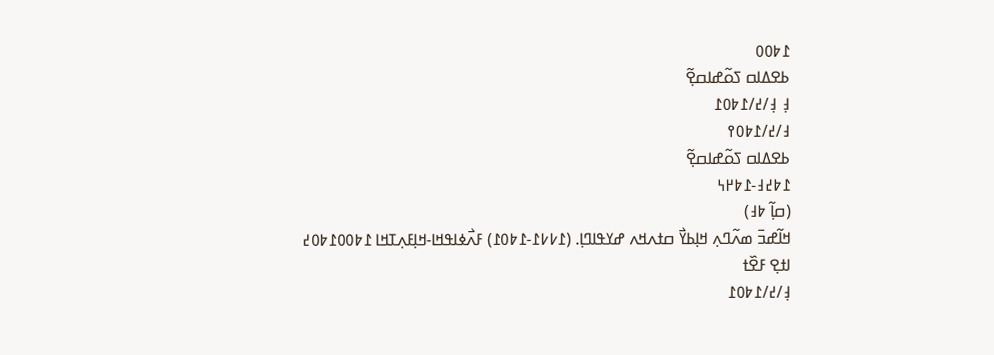߁߈߀߀
ߕߐߡߊߛ ߖߋ߬ߝߊߛߐ߲߬
߃߲ ߃߲/߄/߁߈߀߁
߃/߄/߁߈߀߉
ߕߐߡߊߛ ߖߋ߬ߝߊߛߐ߲߬
߁߈߄߃-߁߈߂߆
(ߛߊ߲߬ ߈߃)
ߞߊ߬ߝߏ߫ ߘߍ߬ߣߍ߲ ߞߊ߲ߕߌ߯ ߛߙߍߞߍ ߝߌߟߊߣߊ߲. (߁߇߇߁-߁߈߀߁) ߓߍ߯ߦߊߟߞߊ-ߞߊ߲ߓߍ߲ߠߞߊ ߁߈߀߀߁߈߀߄
ߊߙߐ߲ ߓߐ߰ߙ
߃߲/߄/߁߈߀߁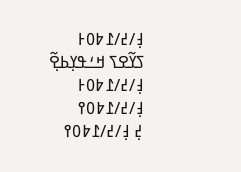߃߲/߄/߁߈߀߅
ߖߌ߬ߐߖ ߞߑߟߌ߲ߕߐ߲߬
߃߲/߄/߁߈߀߅
߃߲/߄/߁߈߀߉
߄߲ ߃߲/߄/߁߈߀߉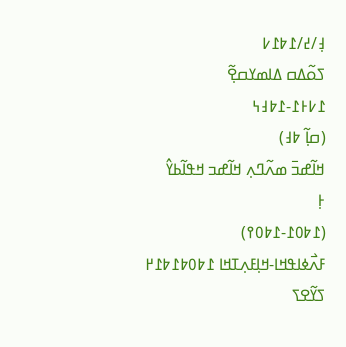߃߲/߄/߁߈߁߇
ߖߋ߬ߡߛ ߡߊߘߌߛߐ߲߬
߁߇߅߁-߁߈߃߆
(ߛߊ߲߬ ߈߃)
ߞߊ߬ߝߏ߫ ߘߍ߬ߣߍ߲ ߞߊ߬ߝߏ ߞߟߊ߬ߕߌ߮
߅߲
(߁߈߀߁-߁߈߀߉)
ߓߍ߯ߦߊߟߞߊ-ߞߊ߲ߓߍ߲ߠߞߊ ߁߈߀߈߁߈߁߂
ߖߌ߬ߐߖ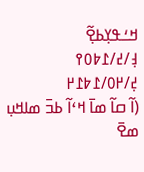ߞߑߟߌ߲ߕߐ߲߬
߃߲/߄/߁߈߀߉
߄߲/߂߀/߁߈߁߂
(ߊ߬ ߛߊ߬ ߘߊ߫ ߞߵߊ߬ ߕߏ߫ ߘߊߞߎ߲ ߘߐ߫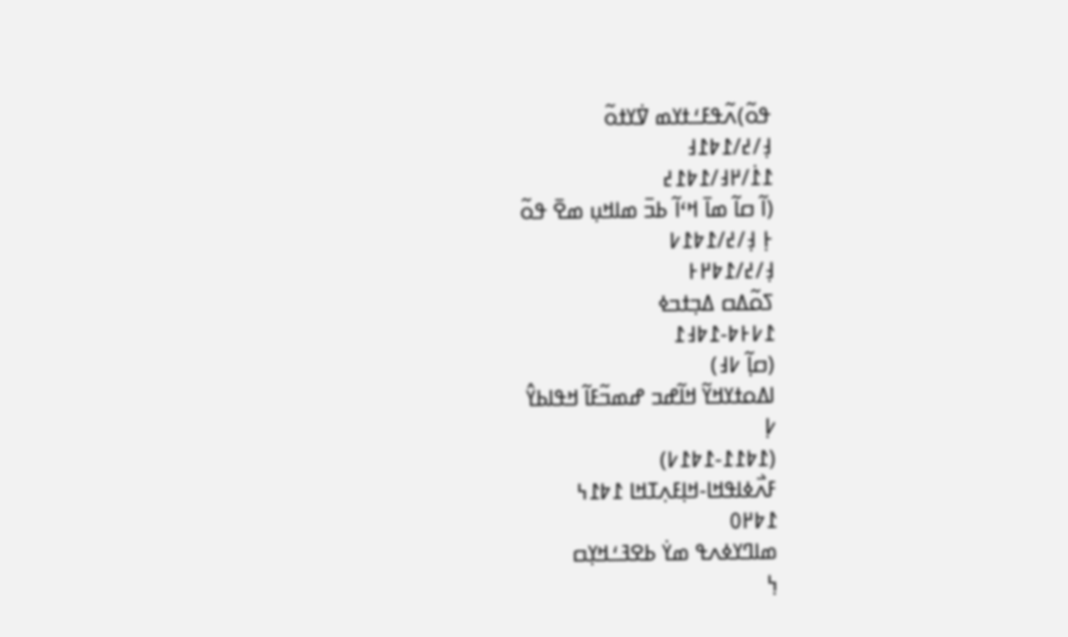ߟߋ߬)ߍ߬ߟߓߑߙߌߘ ߜ߭ߌߙߋ߬
߃߲/߄/߁߈߁߃
߁߁߭/߂߃/߁߈߁߄
(ߊ߬ ߛߊ߬ ߘߊ߫ ߞߵߊ߬ ߕߏ߫ ߘߊߞߎ߲ ߘߐ߫ ߟߋ߬
߅߲ ߃߲/߄/߁߈߁߇
߃߲/߄/߁߈߂߅
ߖߋ߬ߡߛ ߡߏ߲ߙߏߦ
߁߇߅߈-߁߈߃߁
(ߛߊ߲߬ ߇߃)
ߊߡߋߙߌߞߌ߬ ߞߊ߬ߝߏ ߝߘߏ߬ߓߊ߬ ߞߟߊߕߌ߮
߇߲
(߁߈߁߁-߁߈߁߇)
ߓߍ߯ߦߊߟߞߊ-ߞߊ߲ߓߍ߲ߠߞߊ ߁߈߁߆
߁߈߂߀
ߘߊߣߌߦߍߟ ߘߌ߭ ߕߐߔߑߞߌ߲ߛ
߆߲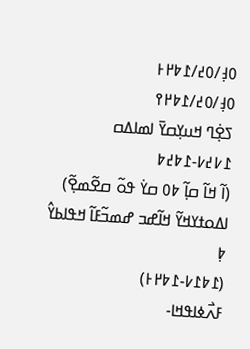߀߃߲/߀߄/߁߈߂߅
߀߃߲/߀߄/߁߈߂߉
ߖߐ߲߭ߣ ߞߎߌ߲ߛߌ߫ ߊߘߊߡߛ
߁߇߄߇-߁߈߄߈
(ߊ߬ ߞߊ߬ ߛߊ߲߬ ߈߀ ߛߌ߭ ߟߋ߬ ߛߐ߬ߘߐ߲߬)
ߊߡߋߙߌߞߌ߬ ߞߊ߬ߝߏ ߝߘߏ߬ߓߊ߬ ߞߟߊߕߌ߮
߈߲
(߁߈߁߇-߁߈߂߅)
ߓߍ߯ߦߊߟߞߊ-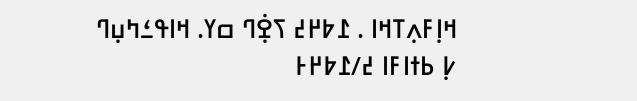ߞߊ߲ߓߍ߲ߠߞߊ . ߁߈߂߄ ߖߐ߲߭ߣ ߛߌ. ߞߊߟߑߤߎ߲ߣ
߇߲ ߕߙߊߓߊ ߄/߁߈߂߅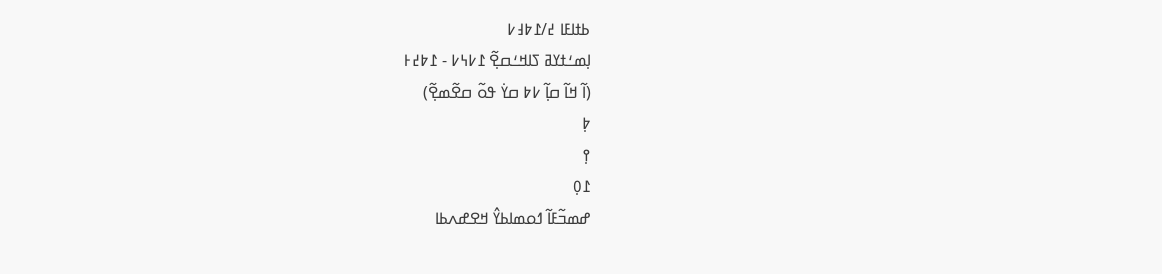ߕߙߊߓߊ ߄/߁߈߃߇
ߊ߲ߘߑߙߌߥ ߖߊߞߑߛߐ߲߬ ߁߇߆߇ - ߁߈߄߅
(ߊ߬ ߞߊ߬ ߛߊ߲߬ ߇߈ ߛߌ߭ ߟߋ߬ ߛߐ߬ߘߐ߲߬)
߈߲
߉߲
߁߀߲
ߝߘߏ߬ߓߊ߬ ߗߋߘߊߕߌ߮ ߞߐߝߍߕߊ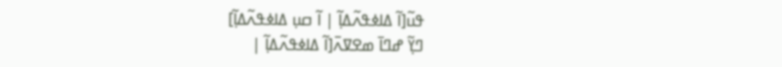ߟߎ߬[ߊ߬ ߡߊߦߟߍ߬ߡߊ߲߬ | ߊ߬ ߛߎ߲ ߡߊߦߟߍ߬ߡߊ߲߬]
ߣߌ߲߬ ߝߣߊ߫ ߘߐߜߍ߫[ߊ߬ ߡߊߦߟߍ߬ߡߊ߲߬ |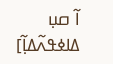ߊ߬ ߛߎ߲ ߡߊߦߟߍ߬ߡߊ߲߬]